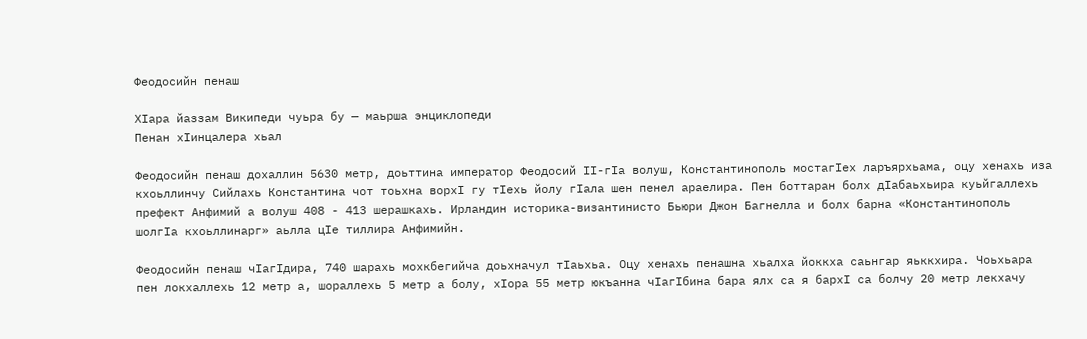Феодосийн пенаш

ХӀара йаззам Википеди чуьра бу — маьрша энциклопеди
Пенан хӀинцалера хьал

Феодосийн пенаш дохаллин 5630 метр, доьттина император Феодосий II-гӀа волуш, Константинополь мостагӀех ларъярхьама, оцу хенахь иза кхоьллинчу Сийлахь Константина чот тоьхна ворхӀ гу тӀехь йолу гӀала шен пенел араелира. Пен боттаран болх дӀабаьхьира куьйгаллехь префект Анфимий а волуш 408 - 413 шерашкахь. Ирландин историка-византинисто Бьюри Джон Багнелла и болх барна «Константинополь шолгӀа кхоьллинарг» аьлла цӀе тиллира Анфимийн.

Феодосийн пенаш чӀагӀдира, 740 шарахь мохкбегийча доьхначул тӀаьхьа. Оцу хенахь пенашна хьалха йоккха саьнгар яьккхира. Чоьхьара пен локхаллехь 12 метр а, шораллехь 5 метр а болу, хӀора 55 метр юкъанна чӀагӀбина бара ялх са я бархӀ са болчу 20 метр лекхачу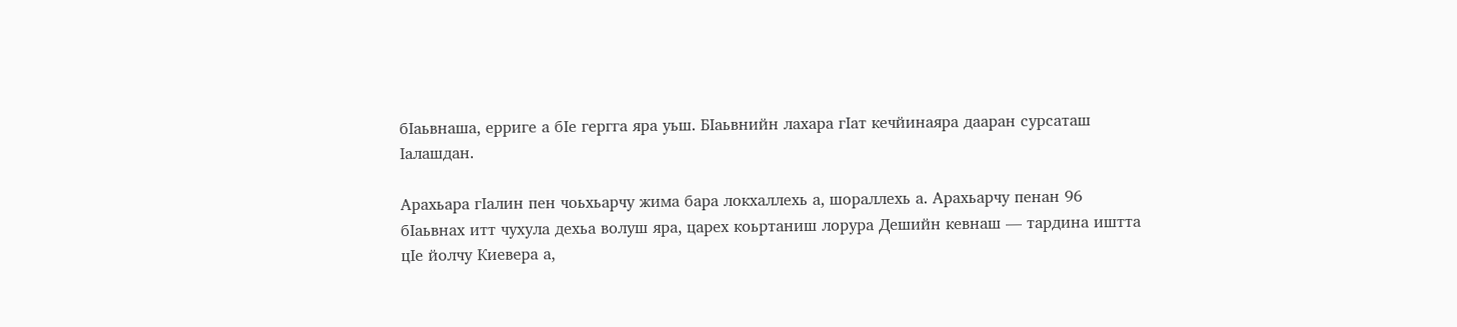бӀаьвнаша, ерриге а бӀе гергга яра уьш. БӀаьвнийн лахара гӀат кечйинаяра дааран сурсаташ Ӏалашдан.

Арахьара гӀалин пен чоьхьарчу жима бара локхаллехь а, шораллехь а. Арахьарчу пенан 96 бӀаьвнах итт чухула дехьа волуш яра, царех коьртаниш лорура Дешийн кевнаш — тардина иштта цӀе йолчу Киевера а,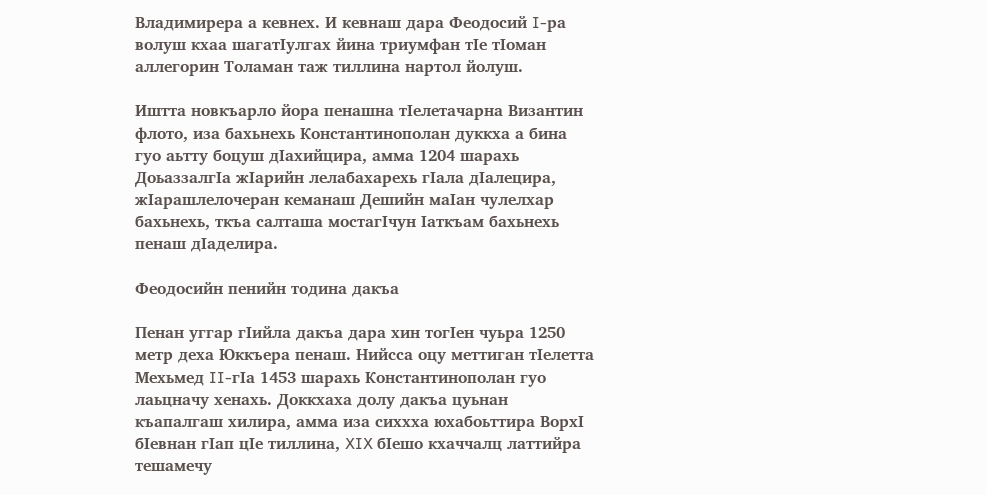Владимирера а кевнех. И кевнаш дара Феодосий I-ра волуш кхаа шагатӀулгах йина триумфан тӀе тӀоман аллегорин Толаман таж тиллина нартол йолуш.

Иштта новкъарло йора пенашна тӀелетачарна Византин флото, иза бахьнехь Константинополан дуккха а бина гуо аьтту боцуш дӀахийцира, амма 1204 шарахь ДоьаззалгӀа жӀарийн лелабахарехь гӀала дӀалецира, жӀарашлелочеран кеманаш Дешийн маӀан чулелхар бахьнехь, ткъа салташа мостагӀчун Ӏаткъам бахьнехь пенаш дӀаделира.

Феодосийн пенийн тодина дакъа

Пенан уггар гӀийла дакъа дара хин тогӀен чуьра 1250 метр деха Юккъера пенаш. Нийсса оцу меттиган тӀелетта Мехьмед II-гӀа 1453 шарахь Константинополан гуо лаьцначу хенахь. Доккхаха долу дакъа цуьнан къапалгаш хилира, амма иза сиххха юхабоьттира ВорхӀ бӀевнан гӀап цӀе тиллина, XIX бӀешо кхаччалц латтийра тешамечу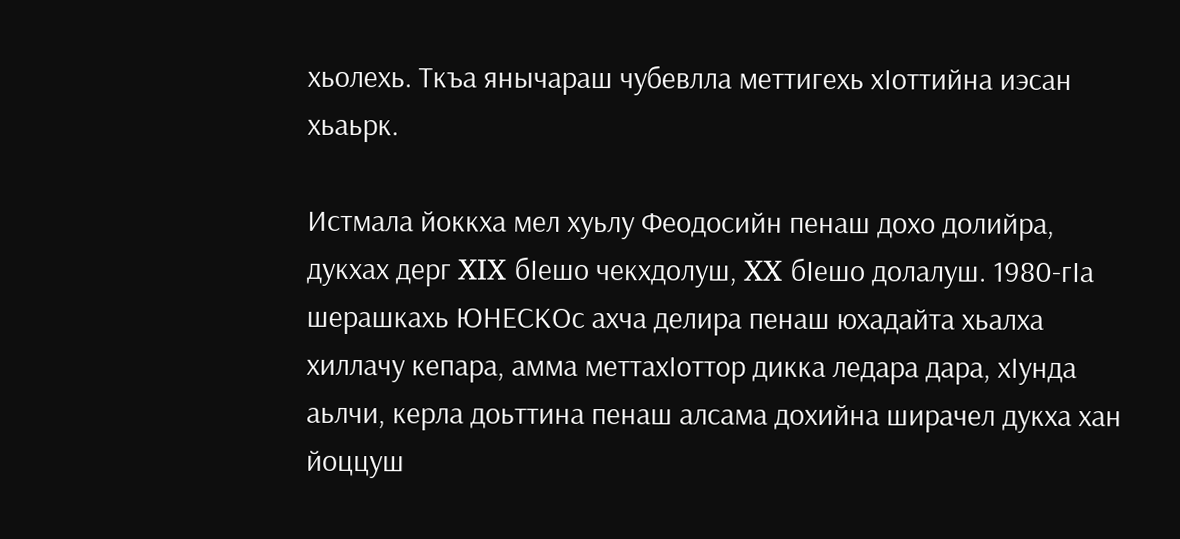хьолехь. Ткъа янычараш чубевлла меттигехь хӀоттийна иэсан хьаьрк.

Истмала йоккха мел хуьлу Феодосийн пенаш дохо долийра, дукхах дерг XIX бӀешо чекхдолуш, XX бӀешо долалуш. 1980-гӀа шерашкахь ЮНЕСКОс ахча делира пенаш юхадайта хьалха хиллачу кепара, амма меттахӀоттор дикка ледара дара, хӀунда аьлчи, керла доьттина пенаш алсама дохийна ширачел дукха хан йоццуш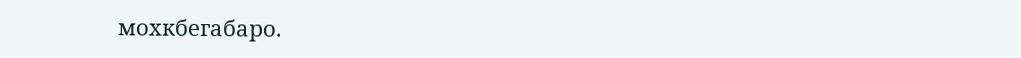мохкбегабаро.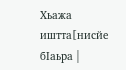Хьажа иштта[нисйе бӀаьра |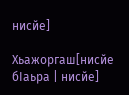нисйе]

Хьажоргаш[нисйе бӀаьра | нисйе]